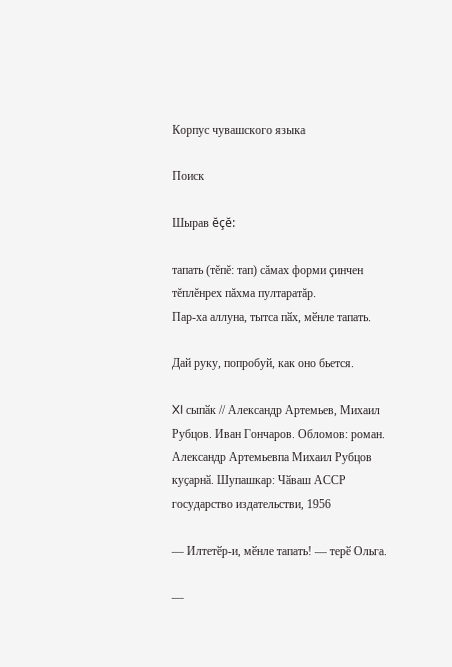Корпус чувашского языка

Поиск

Шырав ĕçĕ:

тапать (тĕпĕ: тап) сăмах форми çинчен тĕплĕнрех пăхма пултаратăр.
Пар-ха аллуна, тытса пӑх, мӗнле тапать.

Дай руку, попробуй, как оно бьется.

XI сыпӑк // Александр Артемьев, Михаил Рубцов. Иван Гончаров. Обломов: роман. Александр Артемьевпа Михаил Рубцов куҫарнӑ. Шупашкар: Чӑваш АССР государство издательстви, 1956

— Илтетӗр-и, мӗнле тапать! — терӗ Ольга.

—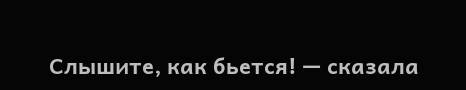Слышите, как бьется! — сказала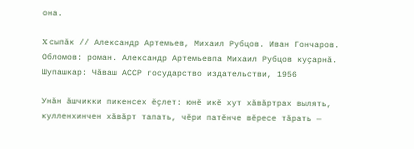она.

X сыпӑк // Александр Артемьев, Михаил Рубцов. Иван Гончаров. Обломов: роман. Александр Артемьевпа Михаил Рубцов куҫарнӑ. Шупашкар: Чӑваш АССР государство издательстви, 1956

Унӑн ӑшчикки пикенсех ӗҫлет: юнӗ икӗ хут хӑвӑртрах вылять, кулленхинчен хӑвӑрт тапать, чӗри патӗнче вӗресе тӑрать —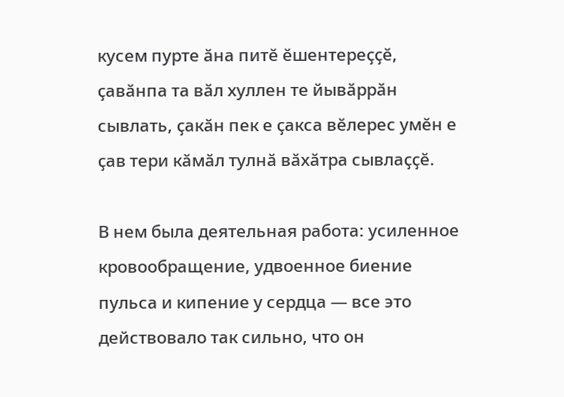кусем пурте ӑна питӗ ӗшентереҫҫӗ, ҫавӑнпа та вӑл хуллен те йывӑррӑн сывлать, ҫакӑн пек е ҫакса вӗлерес умӗн е ҫав тери кӑмӑл тулнӑ вӑхӑтра сывлаҫҫӗ.

В нем была деятельная работа: усиленное кровообращение, удвоенное биение пульса и кипение у сердца — все это действовало так сильно, что он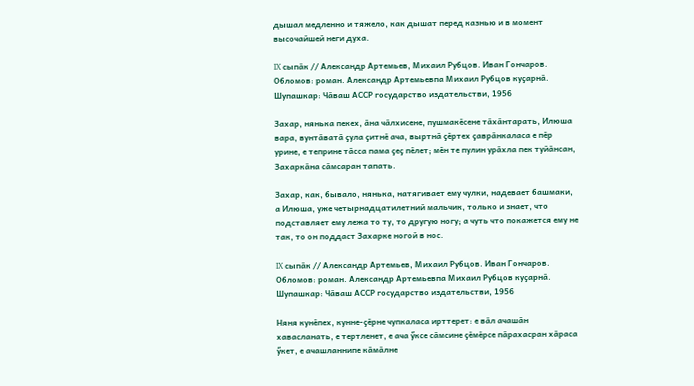дышал медленно и тяжело, как дышат перед казнью и в момент высочайшей неги духа.

IX сыпӑк // Александр Артемьев, Михаил Рубцов. Иван Гончаров. Обломов: роман. Александр Артемьевпа Михаил Рубцов куҫарнӑ. Шупашкар: Чӑваш АССР государство издательстви, 1956

Захар, нянька пекех, ӑна чӑлхисене, пушмакӗсене тӑхӑнтарать, Илюша вара, вунтӑватӑ ҫула ҫитнӗ ача, выртнӑ ҫӗртех ҫаврӑнкаласа е пӗр урине, е теприне тӑсса пама ҫеҫ пӗлет; мӗн те пулин урӑхла пек туйӑнсан, Захаркӑна сӑмсаран тапать.

Захар, как, бывало, нянька, натягивает ему чулки, надевает башмаки, а Илюша, уже четырнадцатилетний мальчик, только и знает, что подставляет ему лежа то ту, то другую ногу; а чуть что покажется ему не так, то он поддаст Захарке ногой в нос.

IX сыпӑк // Александр Артемьев, Михаил Рубцов. Иван Гончаров. Обломов: роман. Александр Артемьевпа Михаил Рубцов куҫарнӑ. Шупашкар: Чӑваш АССР государство издательстви, 1956

Няня кунӗпех, кунне-ҫӗрне чупкаласа ирттерет: е вӑл ачашӑн хавасланать, е тертленет, е ача ӳксе сӑмсине ҫӗмӗрсе пӑрахасран хӑраса ӳкет, е ачашланнипе кӑмӑлне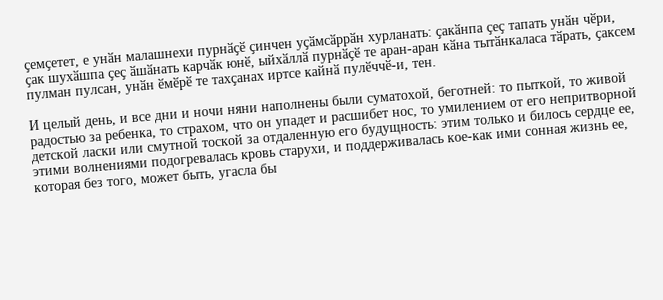ҫемҫетет, е унӑн малашнехи пурнӑҫӗ ҫинчен уҫӑмсӑррӑн хурланать: ҫакӑнпа ҫеҫ тапать унӑн чӗри, ҫак шухӑшпа ҫеҫ ӑшӑнать карчӑк юнӗ, ыйхӑллӑ пурнӑҫӗ те аран-аран кӑна тытӑнкаласа тӑрать, ҫаксем пулман пулсан, унӑн ӗмӗрӗ те тахҫанах иртсе кайнӑ пулӗччӗ-и, тен.

И целый день, и все дни и ночи няни наполнены были суматохой, беготней: то пыткой, то живой радостью за ребенка, то страхом, что он упадет и расшибет нос, то умилением от его непритворной детской ласки или смутной тоской за отдаленную его будущность: этим только и билось сердце ее, этими волнениями подогревалась кровь старухи, и поддерживалась кое-как ими сонная жизнь ее, которая без того, может быть, угасла бы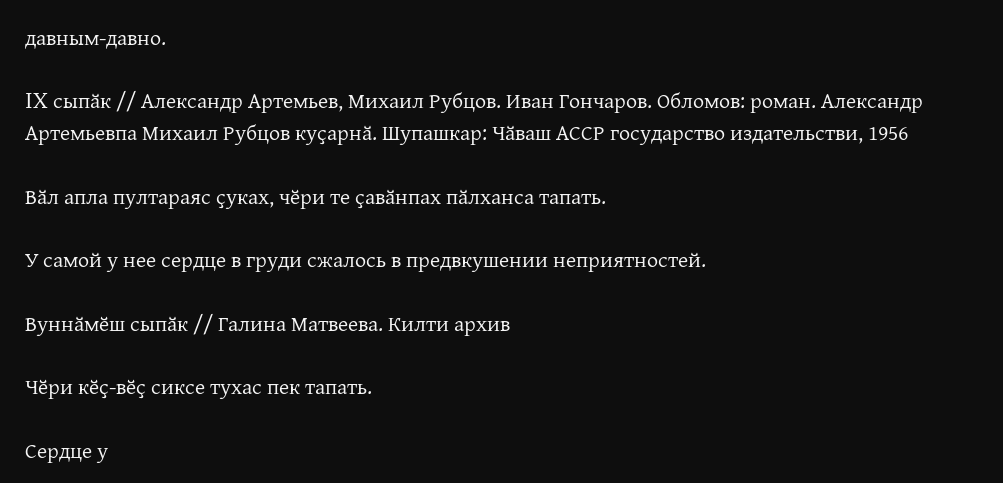давным-давно.

IX сыпӑк // Александр Артемьев, Михаил Рубцов. Иван Гончаров. Обломов: роман. Александр Артемьевпа Михаил Рубцов куҫарнӑ. Шупашкар: Чӑваш АССР государство издательстви, 1956

Вӑл апла пултараяс ҫуках, чӗри те ҫавӑнпах пӑлханса тапать.

У самой у нее сердце в груди сжалось в предвкушении неприятностей.

Вуннӑмӗш сыпӑк // Галина Матвеева. Килти архив

Чӗри кӗҫ-вӗҫ сиксе тухас пек тапать.

Сердце у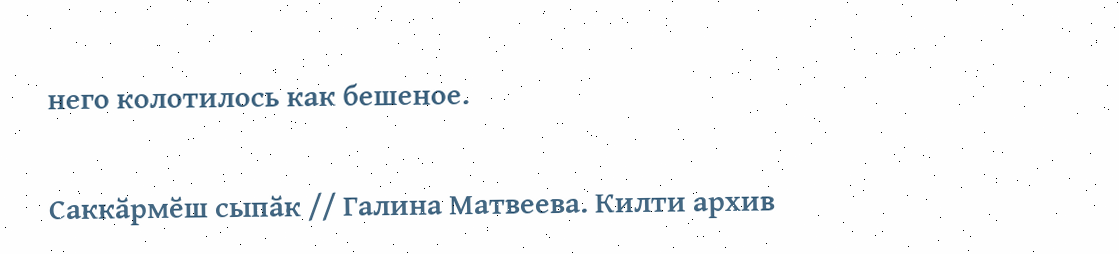него колотилось как бешеное.

Саккӑрмӗш сыпӑк // Галина Матвеева. Килти архив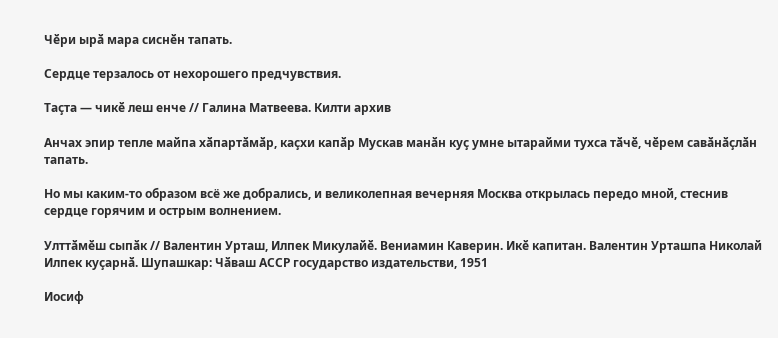Чӗри ырӑ мара сиснӗн тапать.

Сердце терзалось от нехорошего предчувствия.

Таҫта — чикӗ леш енче // Галина Матвеева. Килти архив

Анчах эпир тепле майпа хӑпартӑмӑр, каҫхи капӑр Мускав манӑн куҫ умне ытарайми тухса тӑчӗ, чӗрем савӑнӑҫлӑн тапать.

Но мы каким-то образом всё же добрались, и великолепная вечерняя Москва открылась передо мной, стеснив сердце горячим и острым волнением.

Улттӑмӗш сыпӑк // Валентин Урташ, Илпек Микулайӗ. Вениамин Каверин. Икӗ капитан. Валентин Урташпа Николай Илпек куҫарнӑ. Шупашкар: Чӑваш АССР государство издательстви, 1951

Иосиф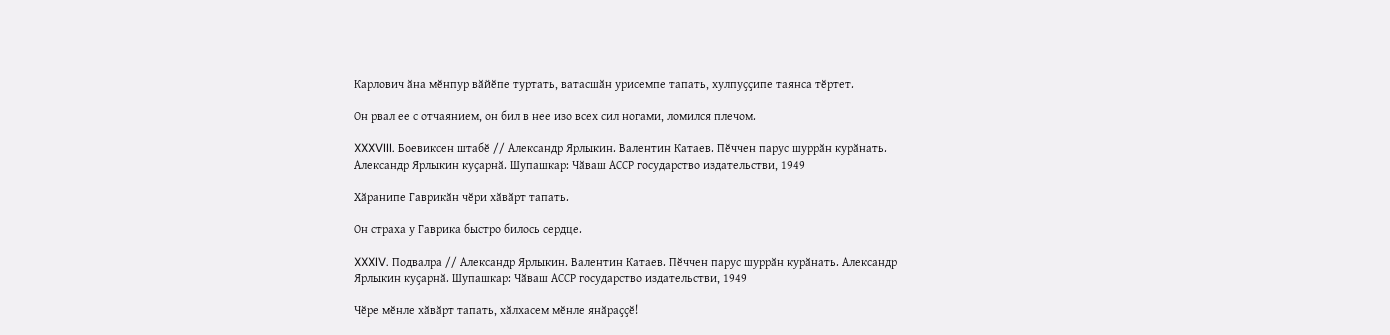Карлович ӑна мӗнпур вӑйӗпе туртать, ватасшӑн урисемпе тапать, хулпуҫҫипе таянса тӗртет.

Он рвал ее с отчаянием, он бил в нее изо всех сил ногами, ломился плечом.

XXXVIII. Боевиксен штабӗ // Александр Ярлыкин. Валентин Катаев. Пӗччен парус шуррӑн курӑнать. Александр Ярлыкин куҫарнӑ. Шупашкар: Чӑваш АССР государство издательстви, 1949

Хӑранипе Гаврикӑн чӗри хӑвӑрт тапать.

Он страха у Гаврика быстро билось сердце.

XXXIV. Подвалра // Александр Ярлыкин. Валентин Катаев. Пӗччен парус шуррӑн курӑнать. Александр Ярлыкин куҫарнӑ. Шупашкар: Чӑваш АССР государство издательстви, 1949

Чӗре мӗнле хӑвӑрт тапать, хӑлхасем мӗнле янӑраҫҫӗ!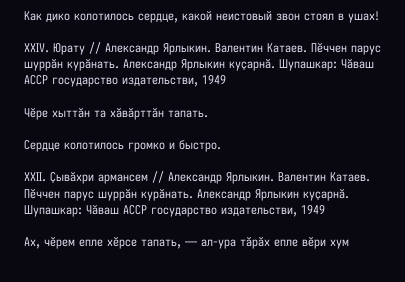Как дико колотилось сердце, какой неистовый звон стоял в ушах!

XXIV. Юрату // Александр Ярлыкин. Валентин Катаев. Пӗччен парус шуррӑн курӑнать. Александр Ярлыкин куҫарнӑ. Шупашкар: Чӑваш АССР государство издательстви, 1949

Чӗре хыттӑн та хӑвӑрттӑн тапать.

Сердце колотилось громко и быстро.

XXII. Ҫывӑхри армансем // Александр Ярлыкин. Валентин Катаев. Пӗччен парус шуррӑн курӑнать. Александр Ярлыкин куҫарнӑ. Шупашкар: Чӑваш АССР государство издательстви, 1949

Ах, чӗрем епле хӗрсе тапать, — ал-ура тӑрӑх епле вӗри хум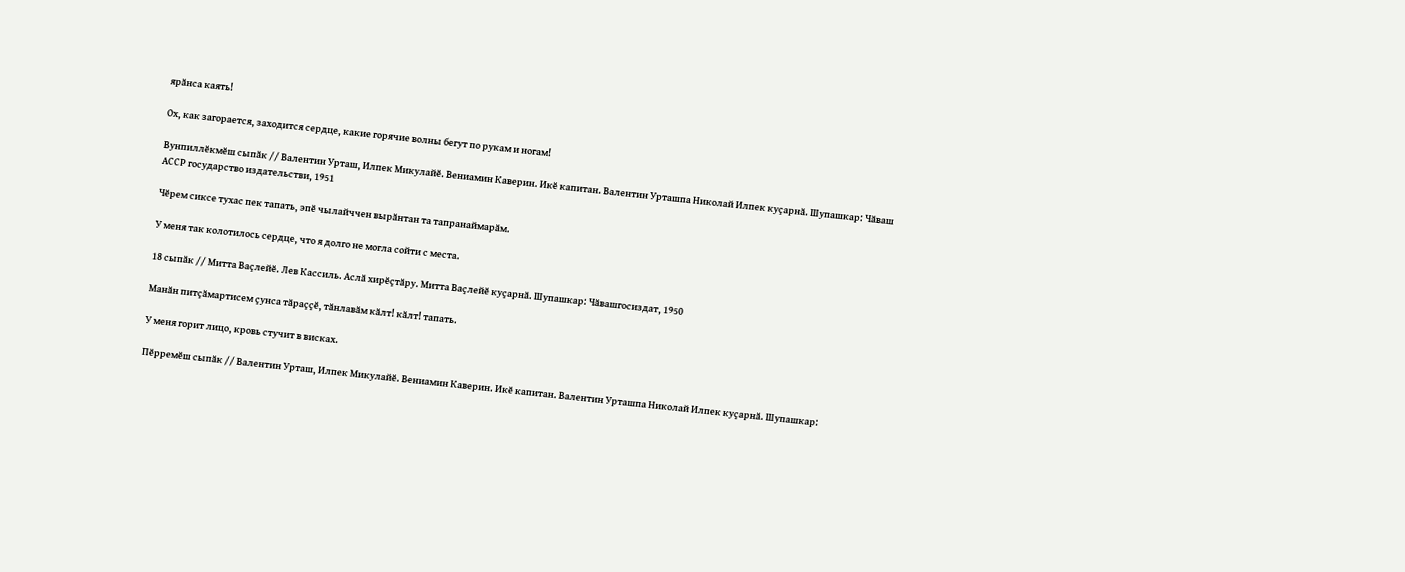ярӑнса каять!

Ох, как загорается, заходится сердце, какие горячие волны бегут по рукам и ногам!

Вунпиллӗкмӗш сыпӑк // Валентин Урташ, Илпек Микулайӗ. Вениамин Каверин. Икӗ капитан. Валентин Урташпа Николай Илпек куҫарнӑ. Шупашкар: Чӑваш АССР государство издательстви, 1951

Чӗрем сиксе тухас пек тапать, эпӗ чылайччен вырӑнтан та тапранаймарӑм.

У меня так колотилось сердце, что я долго не могла сойти с места.

18 сыпӑк // Митта Ваҫлейӗ. Лев Кассиль. Аслӑ хирӗҫтӑру. Митта Ваҫлейӗ куҫарнӑ. Шупашкар: Чӑвашгосиздат, 1950

Манӑн питҫӑмартисем ҫунса тӑраҫҫӗ, тӑнлавӑм кӑлт! кӑлт! тапать.

У меня горит лицо, кровь стучит в висках.

Пӗрремӗш сыпӑк // Валентин Урташ, Илпек Микулайӗ. Вениамин Каверин. Икӗ капитан. Валентин Урташпа Николай Илпек куҫарнӑ. Шупашкар: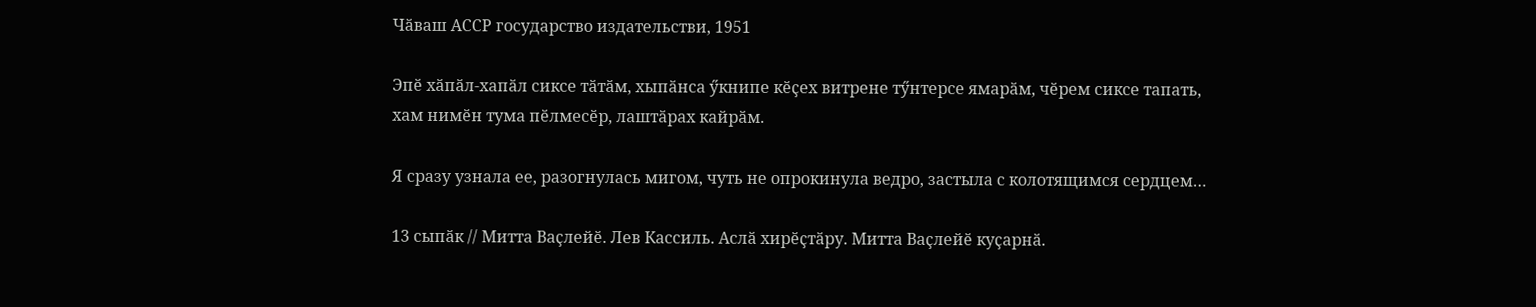Чӑваш АССР государство издательстви, 1951

Эпӗ хӑпӑл-хапӑл сиксе тӑтӑм, хыпӑнса ӳкнипе кӗҫех витрене тӳнтерсе ямарӑм, чӗрем сиксе тапать, хам нимӗн тума пӗлмесӗр, лаштӑрах кайрӑм.

Я сразу узнала ее, разогнулась мигом, чуть не опрокинула ведро, застыла с колотящимся сердцем…

13 сыпӑк // Митта Ваҫлейӗ. Лев Кассиль. Аслӑ хирӗҫтӑру. Митта Ваҫлейӗ куҫарнӑ.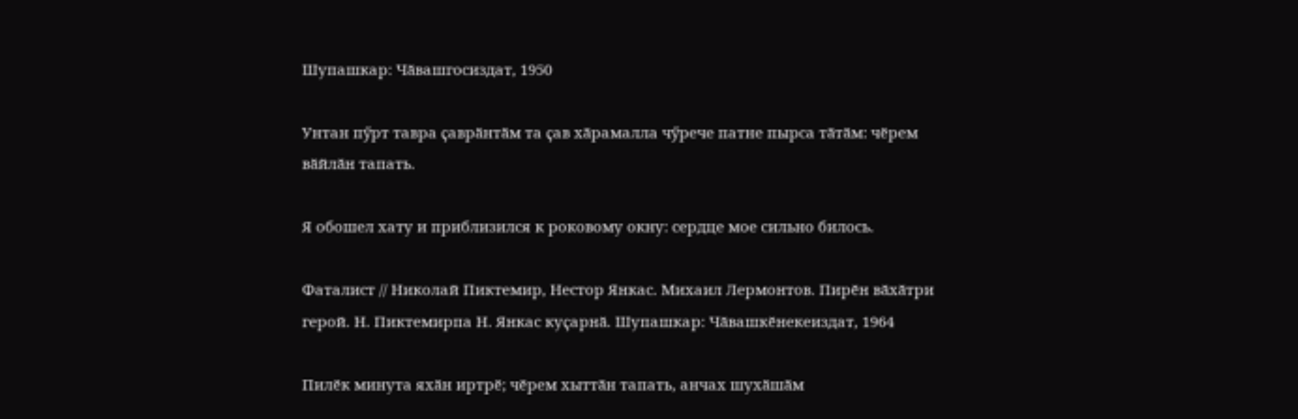Шупашкар: Чӑвашгосиздат, 1950

Унтан пӳрт тавра ҫаврӑнтӑм та ҫав хӑрамалла чӳрече патне пырса тӑтӑм: чӗрем вӑйлӑн тапать.

Я обошел хату и приблизился к роковому окну: сердце мое сильно билось.

Фаталист // Николай Пиктемир, Нестор Янкас. Михаил Лермонтов. Пирӗн вӑхӑтри герой. Н. Пиктемирпа Н. Янкас куҫарнӑ. Шупашкар: Чӑвашкӗнекеиздат, 1964

Пилӗк минута яхӑн иртрӗ; чӗрем хыттӑн тапать, анчах шухӑшӑм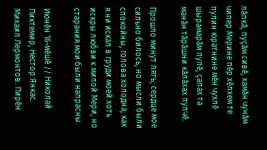лӑпкӑ, пуҫӑм сивӗ, хамӑн чунӑм чипер Мерине пӗр хӗлхем те пулин юратнине мӗн чухлӗ шырамарӑм пулӗ, ҫапах та манӑн тӑрӑшни кӑлӑхах пулчӗ.

Прошло минут пять; сердце мое сильно билось, но мысли были спокойны, голова холодна; как я ни искал в груди моей хоть искры любви к милой Мери, но старания мои были напрасны.

Июнӗн 16-мӗшӗ // Николай Пиктемир, Нестор Янкас. Михаил Лермонтов. Пирӗн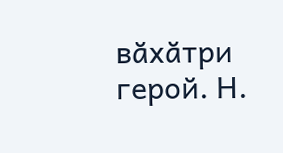вӑхӑтри герой. Н.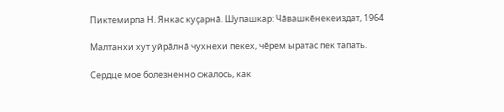Пиктемирпа Н. Янкас куҫарнӑ. Шупашкар: Чӑвашкӗнекеиздат, 1964

Малтанхи хут уйрӑлнӑ чухнехи пекех, чӗрем ыратас пек тапать.

Сердце мое болезненно сжалось, как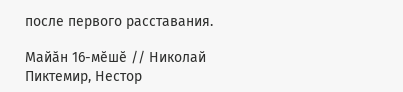после первого расставания.

Майӑн 16-мӗшӗ // Николай Пиктемир, Нестор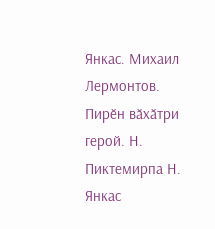Янкас. Михаил Лермонтов. Пирӗн вӑхӑтри герой. Н. Пиктемирпа Н. Янкас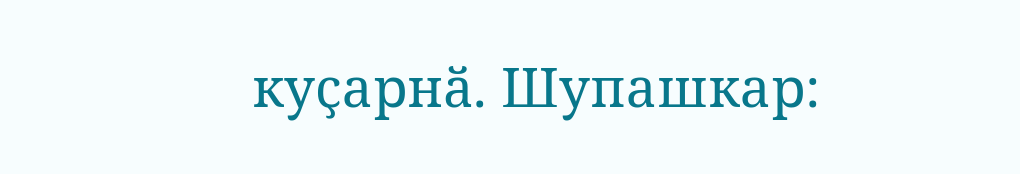куҫарнӑ. Шупашкар: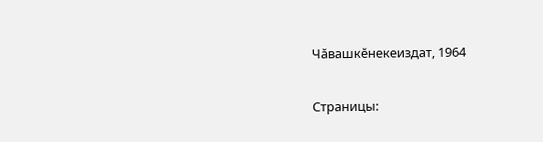Чӑвашкӗнекеиздат, 1964

Страницы: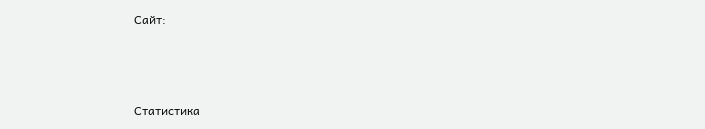Сайт:



Статистика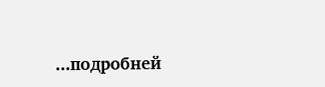...подробней